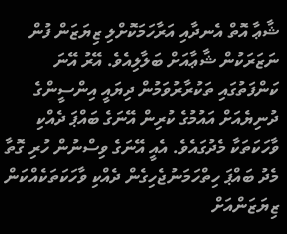ޝާޢާ އޮތް އެނދާއި އަރާހަމަކޮށްލި ޒިޔަޒަން ފުން ނަޒަރަކުން ޝާޢާއަށް ބަލާލިއެވެ. އޭރު އޭނަ ކަންފަތުގައި ތަކުރާރުވަމުން ދިޔައީ އިންސީންގެ ދުނިޔެއަށް އައުމުގެ ކުރިން އޭނަގެ ބައްޕަ ދެއްކި ވާހަކަތަކާ މެދުގައެވެ. އެއީ އޭނަގެ ވިސްނުން ހުރި ގޮތާ މެދު ބައްޕަ ހިތްހަމަނުޖެހިގެން ދެއްކި ވާހަކަތަކެއްކަން ޒިޔަޒަންއަށް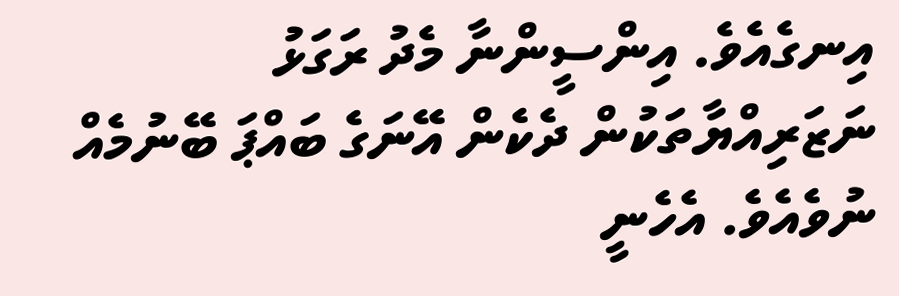އިނގެއެވެ. އިންސީންނާ މެދު ރަގަޅު ނަޒަރިއްޔާތަކުން ދެކެން އޭނަގެ ބައްޕަ ބޭނުމެއް ނުވެއެވެ. އެހެނީ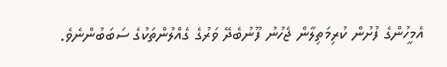އެމީހުންގެ ފުށުން ކުރިމަތިލާން ޖެހުނު ފޫނުބެދޭ ވަރުގެ ގެއްލުންތަކުގެ ސަބަބުންނެވެ.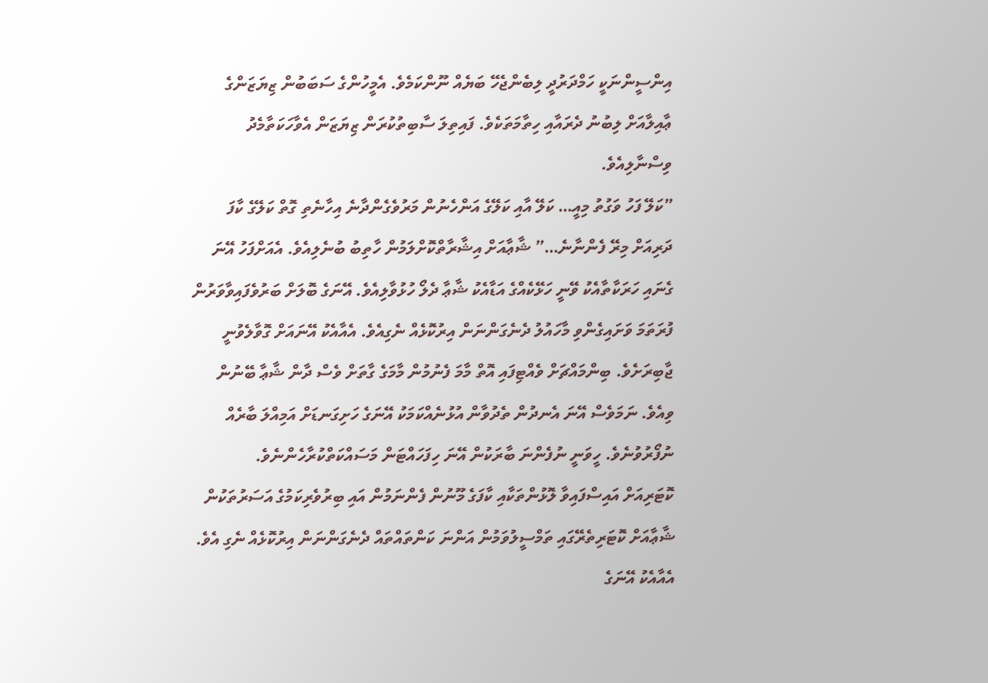އިންސީންނަކީ ހަމްދަރުދީ ލިބެންޖެހޭ ބަޔެއް ނޫންކަމެވެ. އެމީހުންގެ ސަބަބުން ޒިޔަޒަންގެ ޢާއިލާއަށް ލިބުނު ދެރައާއި ހިތާމަތަކެވެ. ފައިތިލަ ސާބިތުކުރަން ޒިޔަޒަން އެވާހަކަތާމެދު ވިސްނާލިއެވެ.
”ކަލޭ ފަހު ވަގުތު މިއީ… ކަލޭ އާއި ކަލޭގެ އަންހެނުން މަރުވެގެންދާނެ އިހާނެތި ގޮތް ކަލޭގެ ކާފަ ދަރިއަށް މިރޭ ފެންނާނެ…” ޝާޢާއަށް އިޝާރާތްކޮށްލަމުން ހާތިބު ބުނެލިއެވެ. އެއަށްފަހު އޭނަ ގެނައި ހަރަކާތާއެކު ވޭނީ ހަޅޭކެއްގެ އަޑާއެކު ޝާޢާ ދެލޯ ހުޅުވާލިއެވެ. އޭނަގެ ބޮލަށް ބަރުވެފައިވާވަރުން ފުރަތަމަ ވަށައިގެންވި މާހައުލު ދެނެގަންނަން އިރުކޮޅެއް ނެގިއެވެ. އެއާއެކު އޭނައަށް ގޮވާލެވުނީ ޖާބިރަށެވެ. ބިންމައްޗަށް ވެއްޓިފައި އޮތް މާމަ ފެނުމުން މާމަގެ ގާތަށް ވެސް ދާން ޝާޢާ ބޭނުން ވިއެވެ. ނަމަވެސް އޭނަ އެނދުން ތެދުވާން އުޅުނެއްކަމަކު އޭނަގެ ހަށިގަނޑަށް އަމިއްލަ ބާރެއް ނުފޯރުވުނެވެ. ހީވަނީ ނުފެންނަ ބާރަކުން އޭނަ ހިފަހައްޓަން މަސައްކަތްކުރާހެންނެވެ.
ކޮޓަރިއަށް އައިސްފައިވާ ލޮޅުންތަކާއި ކާފަގެ މޫނުން ފެންނަމުން އައި ބިރުވެރިކަމުގެ އަސަރުތަކުން ޝާޢާއަށް ކޮޓަރިތެރޭގައި ތަމްސީލުވަމުން އަންނަ ކަންތައްތައް ދެނެގަންނަން އިރުކޮޅެއް ނެގި އެވެ. އެއާއެކު އޭނަގެ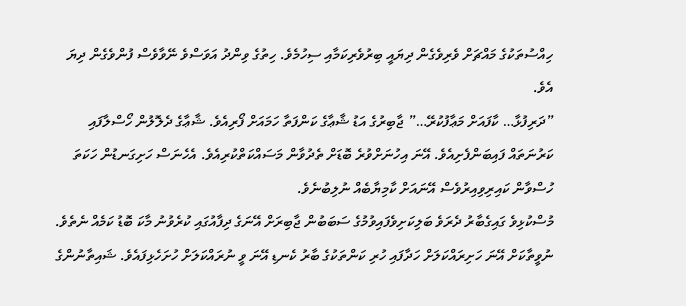ހިއްސުތަކުގެ މައްޗަށް ވެރިވެގެން ދިޔައީ ބިރުވެރިކަމާއި ސިހުމެވެ. ހިތުގެ ވިންދު އަވަސްވެ ނޭވާވެސް ފުންވެގެން ދިޔަ އެވެ.
”ދަރިފުޅާ… ކާފައަށް މަޢާފުކުރޭ…” ޖާބިރުގެ އަޑު ޝާޢާގެ ކަންފަތާ ހަމައަށް ފޯރިއެވެ. ޝާޢާގެ ދެލޮލުން ހޯސްލާފައި ކަރުނަތައް ފައިބަންފެށިއެވެ. އޭނަ އިހުނަށްވުރެ ބޮޑަށް ތެދުވާން މަސައްކަތްކުރިއެވެ. އެހެނަސް ހަށިގަނޑުން ހަކަތަ ހުސްވާން ކައިރިވިއިރުވެސް އޭނައަށް ކާމިޔާބެއް ނުލިބުނެވެ.
މުސްކުޅިވެ ގައިގެބާރު ދެރަވެ ބަލިކަށިވެފައިވުމުގެ ސަބަބުން ޖާބިރަށް އޭނަގެ ދިފާއުގައި ކުރެވުނު މާކަ ބޮޑު ކަމެއް ނެތެވެ. ނުވީތާކަށް އޭނަ ހަށިރައްކަލަށް ހަދާފައި ހުރި ކަންތަކުގެ ބާރު ކެނޑި އޭނަ ވީ ނުރައްކަލަށް ހުށަހެޅިފައެވެ. ޝައިތާނުންގެ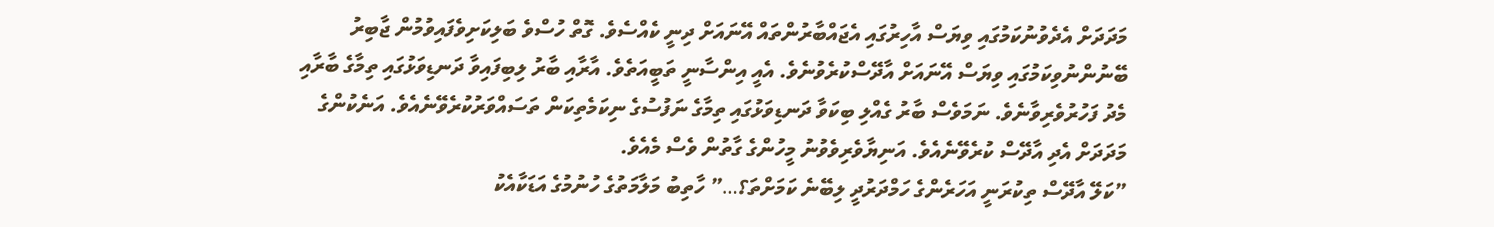މަދަދަށް އެދެވުނުކަމުގައި ވިޔަސް އާހިރުގައި އެޖައްބާރުންތައް އޭނައަށް ދިނީ ކެއްސެވެ. ގޮތް ހުސްވެ ބަލިކަށިވެފައިވުމުން ޖާބިރު ބޭނުންނުވިކަމުގައި ވިޔަސް އޭނައަށް އާދޭސްކުރެވުނެވެ. އެއީ އިންސާނީ ތަބީއަތެވެ. އާރާއި ބާރު ލިބިފައިވާ ދަނޑިވަޅުގައި ތިމާގެ ބާރާއި މެދު ފަހުރުވެރިވާނެވެ. ނަމަވެސް ބާރު ގެއްލި ބިކަވާ ދަނޑިވަޅުގައި ތިމާގެ ނަފުސުގެ ނިކަމެތިކަން ތަސައްވަރުކުރެވޭނެއެވެ. އަނެކުންގެ މަދަދަށް އެދި އާދޭސް ކުރެވޭނެއެވެ. އަނިޔާވެރިވެވުނު މީހުންގެ ގާތުން ވެސް މެއެވެ.
”ކަލޭ އާދޭސް ތިކުރަނީ އަހަރެންގެ ހަމްދަރުދީ ލިބޭނެ ކަމަށްތަ؟…” ހާތިބު މަލާމަތުގެ ހުނުމުގެ އަޑަކާއެކު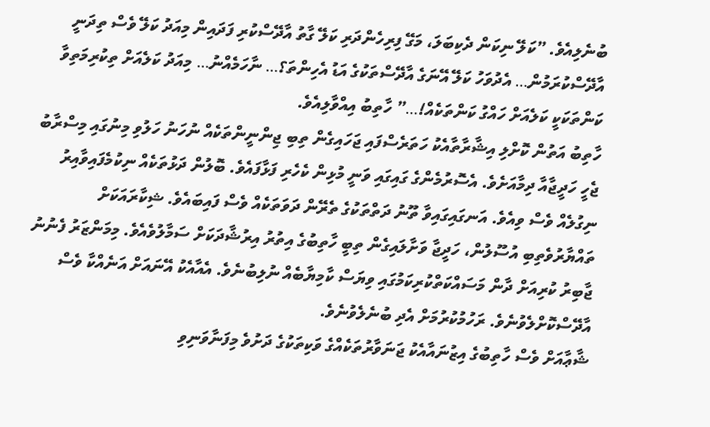ބުނެލިއެވެ. ”ކަލޭ ނިކަން ދެކިބަލަ، މަގޭ ފިރިހެންދަރި ކަލޭ ގާތު އާދޭސްކުރި ފަދައިން މިއަދު ކަލޭ ވެސް ތިދަނީ އާދޭސްކުރަމުން… އެދުވަހު ކަލޭ އޭނަގެ އާދޭސްތަކުގެ އަޑު އެހިންތަ؟… ނާހަމެއްނު… މިއަދު ކަލެއަށް ތިކުރިމަތިވާ ކަންތަކަކީ ކަލެއަށް ހައްގު ކަންތަކެއް!…” ހާތިބު އިއްވާލިއެވެ.
ހާތިބު އަތުން ކޮށްލި އިޝާރާތާއެކު ހަތަރެސްފައި ޖަހައިގެން ތިބި ޖިންނީންތަކެއް ނުހަނު ހަލުވި މިނުގައި މިސްރާބު ޖެހީ ހަދީޖާއާ ދިމާއަށެވެ. އެސޮރުމެންގެ ގައިގައި ވަނީ މުޅިން ކެހެރި ފަޅާފައެވެ. ބޮލުން ދަޅުތަކެއް ނިކުމެފައިވާއިރު ނިގުލެއް ވެސް ވިއެވެ. އަނގައިގައިވާ ތޫނު ދަތްތަކުގެ ތެރޭން ދަވަތަކެއް ވެސް ފައިބައެވެ. ޝިކާރައަކަށް ތައްޔާރުވެތިބި އުސޫލުން، ހަދީޖާ ވަށާލައިގެން ތިބީ ހާތިބުގެ އިތުރު އިރުޝާދަކަށް ސަމާލުވެއެވެ. މިމަންޒަރު ފެނުނު ޖާބިރު ކުރިއަށް ދާން މަސައްކަތްކުރިކަމުގައި ވިޔަސް ކާމިޔާބެއް ނުލިބުނެވެ. އެއާއެކު އޭނައަށް އަނެއްކާ ވެސް އާދޭސްކޮށްލެވުނެވެ. ރަހުމުކުރުމަށް އެދި ބުނެލެވުނެވެ.
ޝާޢާއަށް ވެސް ހާތިބުގެ އިޒުނައާއެކު ޖަނަވާރުތަކެއްގެ ވަކިތަކުގެ ދަށުވެ މިފަނާވަނިވި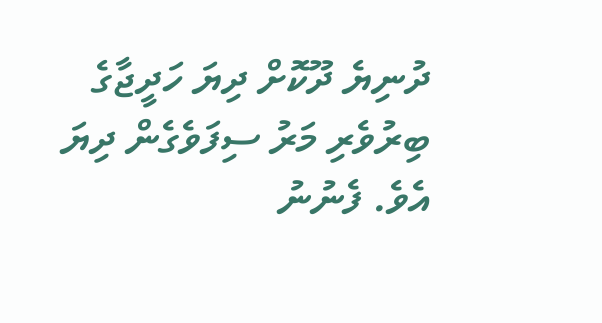ދުނިޔެ ދޫކޮށް ދިޔަ ހަދީޖާގެ ބިރުވެރި މަރު ސިފަވެގެން ދިޔަ އެވެ. ފެނުނު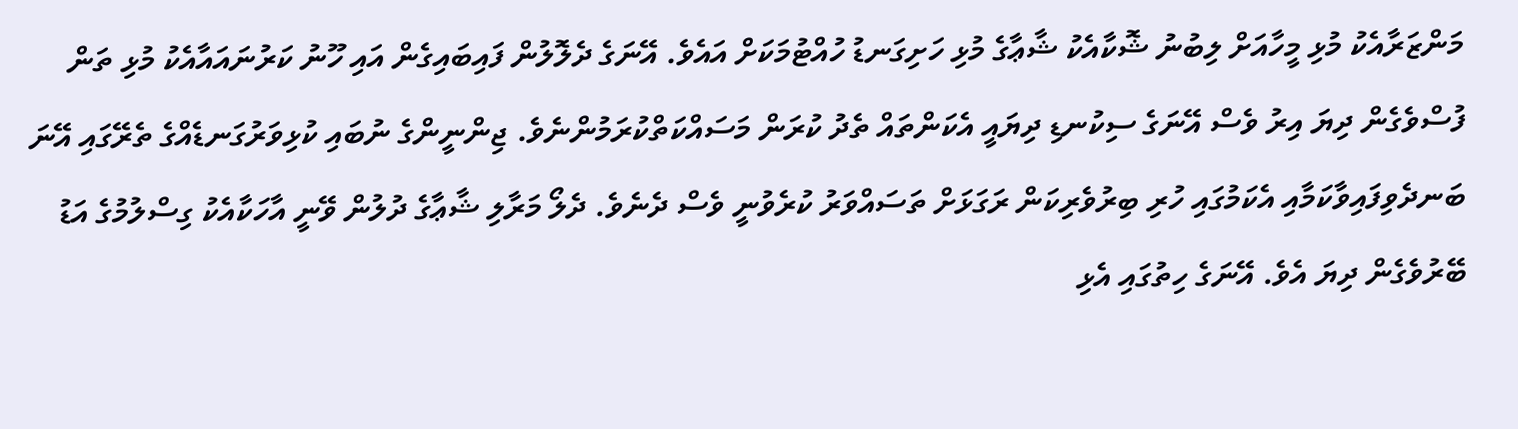މަންޒަރާއެކު މުޅި މީހާއަށް ލިބުނު ޝޮކާއެކު ޝާޢާގެ މުޅި ހަށިގަނޑު ހުއްޓުމަކަށް އައެވެ. އޭނަގެ ދެލޮލުން ފައިބައިގެން އައި ހޫނު ކަރުނައައާއެކު މުޅި ތަން ފުސްވެގެން ދިޔަ އިރު ވެސް އޭނަގެ ސިކުނޑި ދިޔައީ އެކަންތައް ތެދު ކުރަން މަސައްކަތްކުރަމުންނެވެ. ޖިންނީންގެ ނުބައި ކުޅިވަރުގަނޑެއްގެ ތެރޭގައި އޭނަ ބަނދެވިފައިވާކަމާއި އެކަމުގައި ހުރި ބިރުވެރިކަން ރަގަޅަށް ތަސައްވަރު ކުރެވުނީ ވެސް ދެނެވެ. ދެލޯ މަރާލި ޝާޢާގެ ދުލުން ވޭނީ އާހަކާއެކު ގިސްލުމުގެ އަޑު ބޭރުވެގެން ދިޔަ އެވެ. އޭނަގެ ހިތުގައި އެޅި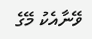ވޭނާއެކު މޭގެ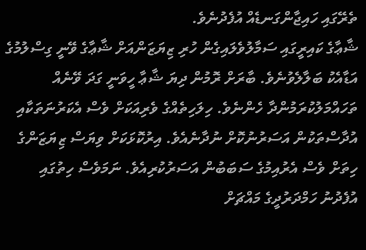ތެރޭގައި ހައިޖާންގަނޑެއް އުފެދުނެވެ.
ޝާޢާގެ ކައިރީގައި ސަމާލުވެލައިގެން ހުރި ޒިޔަޒަންއަށް ޝާޢާގެ ވޭނީ ގިސްލުމުގެ އަޑާއެކު ބަލާލެވުނެވެ. ބާރަށް ރޮމުން ދިޔަ ޝާޢާ ހީވަނީ ގަދަ ވޭނެއް ތަހައްމަލުކުރަމުންދާ ހެންނެވެ. ހިލަހިތެއްގެ ވެރިއަކަށް ވެސް އެކަރުނަތަކާއި އުދާސްތަކުން އަސަރުނުކޮށް ނުދާނެއެވެ. އިރުކޮޅަކަށް ވިޔަސް ޒިޔަޒަންގެ ހިތަށް ވެސް އެރުއިމުގެ ސަބަބުން އަސަރުކުރިއެވެ. ނަމަވެސް ހިތުގައި އުފެދުނު ހަމްދަރުދީގެ މައްޗަށް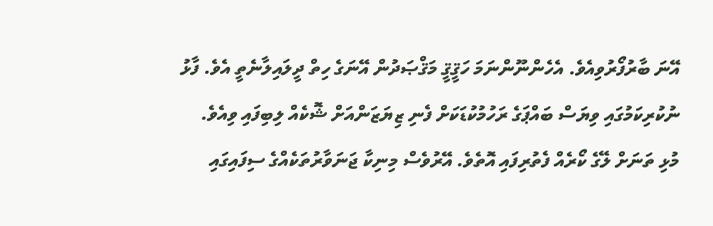އޭނަ ބާރުފޯރުވިއެވެ. އެހެންނޫންނަމަ ހަޤީޤީ މަޤްޞަދުން އޭނަގެ ހިތް ދީލައިލާނެތީ އެވެ. ފާޅު ނުކުރިކަމުގައި ވިޔަސް ބައްޕަގެ ރަހުމުކުޑަކަށް ފެނި ޒިޔަޒަންއަށް ޝޮކެއް ލިބިފައި ވިއެވެ.
މުޅި ތަނަށް ލޭގެ ކޯރެއް ފެތުރިފައި އޮތެވެ. އޭރުވެސް މިނިކާ ޖަނަވާރުތަކެއްގެ ސިފައިގައި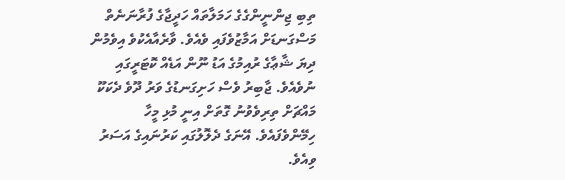ތިބި ޖިންނީންގެގެ ހަމަލާތައް ހަދީޖާގެ ފުރާނަނެތް މަސްގަނޑަށް އަމާޒުވެފައި ވެއެވެ. ވާރެއާއެކުވެ އިވެމުން ދިޔަ ޝާޢާގެ ރުއިމުގެ އަޑު ނޫން އަޑެއް ކޮޓަރީގައި ނުވެއެވެ. ޖާބިރު ވެސް ހަށިގަނޑުގެ ވަރު ދޫވެ ދެކަކޫ މައްޗަށް ތިރިވެވުނު ގޮތަށް އިނީ މުޅި މީހާ ހިމޭންވެފައެވެ. އޭނަގެ ދެލޮލުގައި ކަރުނައިގެ އަސަރު ވިއެވެ.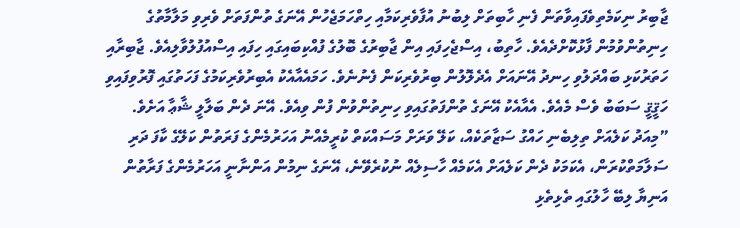ޖާބިރު ނިކަމެތިވެފައިވާތަން ފެނި ހާބިތަށް ލިބުނު އުފާވެރިކަމާއި ހިތްހަމަޖެހުން އޭނަގެ ތުންފަތަށް ވެރިވި މަލާމާތުގެ ހިނިތުންވުމުން ފާޅުކޮށްދެއެވެ. ހާތިބު، އިސްޖެހިފައި އިން ޖާބިރުގެ ބޮލުގެ ފުއްކިބައިގައި ހިފައި އިސްއުފުލުވާލިއެވެ. ޖާބިރާއި ހަތަރުކަޅި ބައްދަލުވި ހިނދު އޭނައަށް އެދެލޮލުން ބިރުވެރިކަން ފެނުނެވެ. ހަމައެއާއެކު އެބިރުވެރިކަމުގެ ފަހަތުގައި ފޮރުވިފައިވި ހަޤީޤީ ސަބަބު ވެސް މެއެވެ. އެއާއެކު އޭނަގެ ތުންފަތުގައިވި ހިނިތުންވުން ފުން ވިއެވެ. އޭނަ ދެން ބަލާލީ ޝާޢާ އަށެވެ.
”މިއަދު ކަލެއަށް ތިލިބެނި ހައްގު ސަޒާތަކެއް، ކަލޭ ވަރަށް މަސައްކަތް ކުރީމެއްނު އަހަރުމެންގެ ފަރަތުން ކަލޭގެ ކާފަ ދަރި ސަލާމަތްކުރަން، އެކަމަކު ދެން ކަލެއަށް އެކަމެއް ހާސިލެއް ނުކުރެވޭނެ، އޭނަގެ ނިމުން އަންނާނީ އަހަރުމެންގެ ފަރާތުން އަނިޔާ ލިބޭ ހާލުގައި ތެޅިތެޅި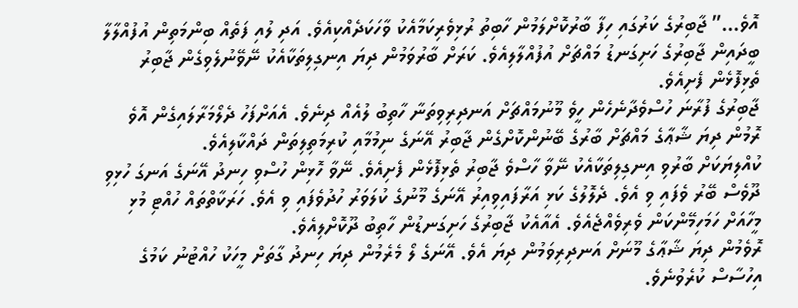އޮވެ…” ޖާބިރުގެ ކަރުގައި ހިފާ ބާރުކޮށްލަމުން ހާބިތު ރުޅިވެރިކަމާއެކު ވާހަކަދެއްކިއެވެ. އަދި ލުއި ފަތެއް ބިންމަތިން އުފުއްލާލާ ބީދައިން ޖާބިރުގެ ހަށިގަނޑު މައްޗަށް އުފުއްލާލިއެވެ. ކަރަށް ބާރުވަމުން ދިޔަ އިނގިލިތަކާއެކު ނޭވޭނުލެވިގެން ޖާބިރު ތެޅިފޮޅެން ފެށިއެވެ.
ޖާބިރުގެ ފުރާނަ ހުސްވެދާނެހެން ހީވެ މޫނުމައްޗަށް އަނދިރިވިތަނާ ހާތިބު ލުއެއް ދިނެވެ. އެއަށްފަހު ދެލޯމަރާލައިގެން އޮވެ ރޮމުން ދިޔަ ޝާޢާގެ މައްޗަށް ބާރުގެ ބޭނުންކޮށްގެން ޖާބިރު އޭނަގެ ނިމުމާއި ކުރިމަތިލިތަން ދައްކާލިއެވެ.
ކުއްލިޔަކަށް ބާރުވި އިނގިލިތަކާއެކު ނޭވާ ހާސްވެ ޖާބިރު ތެޅިފޮޅެން ފެށިއެވެ. ނޭވާ ހޮޅިން ހުސްވި ހިނދު އޭނަގެ އަނގަ ހުޅިވި ދޫވެސް ބޭރު ވެފައި ވި އެވެ. ދެލޮލުގެ ކަޅި އަރާފައިވިއިރު އޭނަގެ މޫނުގެ ކުލަވަރު ހުދުވެފައި ވި އެވެ. ހަރަކާތްތައް ހުއްޓި މުޅި މީހާއަށް ހަމަހިމޭންކަން ވެރިވެއްޖެއެވެ. އެއާއެކު ޖާބިރުގެ ހަށިގަނޑުން ހާތިބު ދޫކޮށްލިއެވެ.
ރޮވެމުން ދިޔަ ޝާޢާގެ މޫނަށް އަނދިރިވަމުން ދިޔަ އެވެ. އޭނަގެ ލޯ މެރެމުން ދިޔަ ހިނދު ގާތަށް މީހަކު ހުއްޓުނު ކަމުގެ އިހުސާސް ކުރެވުނެވެ.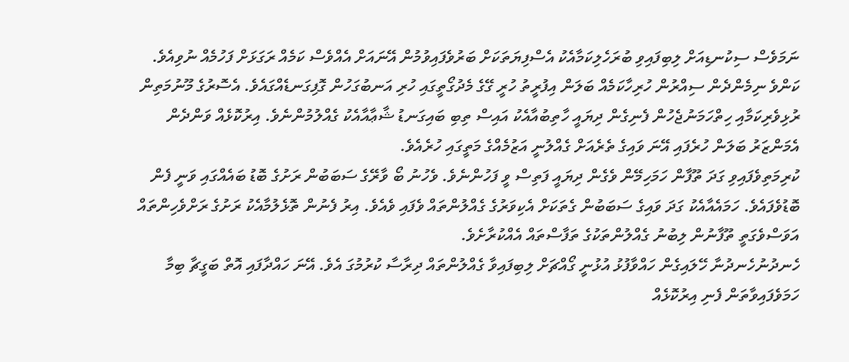ނަމަވެސް ސިކުނޑިއަށް ލިބިފައިވި ބުރަހެލިކަމާއެކު އެސްފިޔަތަކަށް ބަރުވެފައިވުމުން އޭނައަށް އެއްވެސް ކަމެއް ރަގަޅަށް ފަހުމެއް ނުވިއެވެ.
ކަންވެ ނިމެންދެން ސިއްރުން ހުރިހާކަމެއް ބަލަން އިފުރީތު ހުރީ ގޭގެ މެދުގޯތީގައި ހުރި އަނބުގަހުން ގޮފިގަނޑެއްގައެވެ. އެސޮރުގެ މޫނުމަތިން ރުޅިވެރިކަމާއި ހިތްހަމަނުޖެހުން ފެނިގެން ދިޔައީ ހާތިބުއާއެކު އައިސް ތިބި ބައިގަނޑު ޝާޢާއާއެކު ގެއްލުމުންނެވެ. އިރުކޮޅެއް ވަންދެން އެމަންޒަރު ބަލަން ހުރެފައި އޭނަ ވައިގެ ތެރެއަށް ގެއްލުނީ އަޒުމެއްގެ މަތީގައި ހުރެއެވެ.
ކުރިމަތިވެފައިވި ގަދަ ތޫފާން ހަމަހިމޭން ވެގެން ދިޔައީ ފަތިސް ވީ ފަހުންނެވެ. ވެހުނު ބޯ ވާރޭގެ ސަބަބުން ރަށުގެ ބޮޑު ބައެއްގައި ވަނީ ފެން ބޮޑުވެފައެވެ. ހަމައެއާއެކު ގަދަ ވައިގެ ސަބަބުން ގެތަކަށް އެކިވަރުގެ ގެއްލުންތައް ވެފައި ވެއެވެ. އިރު ފެނުން ތޮޅެލުމާއެކު ރަށުގެ ރަށްވެހިންތައް އަވަސްވެގަތީ ތޫފާނުން ލިބުނު ގެއްލުންތަކުގެ ތަފާސްތައް އެއްކުރާށެވެ.
ހެނދުނުހެނދުނާ ހޭލައިގެން ހައްވާފުޅު އުޅުނީ ގޯއްޗަށް ލިބިފައިވާ ގެއްލުންތައް ދިރާސާ ކުރުމުގަ އެވެ. އޭނަ ހައްދާފައި އޮތް ބަގީޗާ ބިމާ ހަމަވެފައިވާތަން ފެނި އިރުކޮޅެއް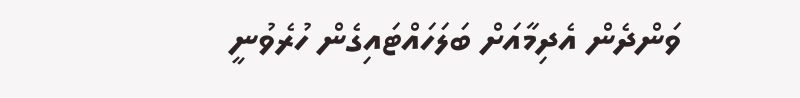ވަންދެން އެދިމާއަށް ބަލަހައްޓައިގެން ހުރެވުނީ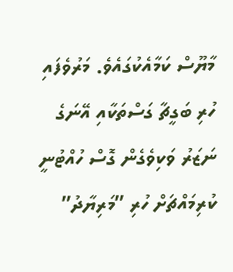މާޔޫސް ކަމާއެކުގައެވެ. މަރުވެފައި ހުރި ބަގީޗާ ގަސްތަކާއި އޭނަގެ ނަޒަރު ވަކިވެގެން ގޮސް ހުއްޓުނީ ކުރިމައްޗަށް ހުރި ”މަރިޔާދު”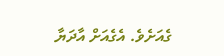ގެއަށެވެ. އެގެއަށް އާދަޔާ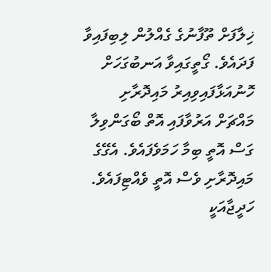ޚިލާފަށް ތޫފާނުގެ ގެއްލުން ލިބިފައިވާ ފަދައެވެ. ގޯތީގައިވާ އަނބުގަހަށް ހޮނުއަޅާފައިވިއިރު މައިދޮރާށި މައްޗަށް އަރުވާފައި އޮތް ބޯގަންވިލާ ގަސް އޮތީ ބިމާ ހަމަވެފައެވެ. އެގޭގެ މައިދޮރާށި ވެސް އޮތީ ވެއްޓިފައެވެ. ހަދީޖާއަކީ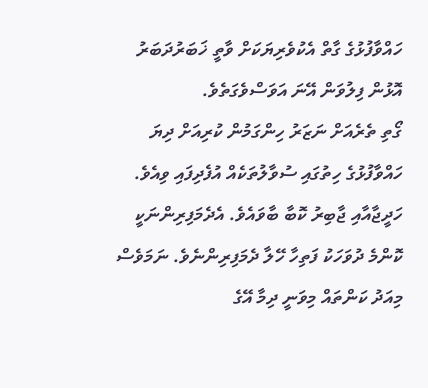ހައްވާފުޅުގެ ގާތް އެކުވެރިޔަކަށް ވާތީ ޚަބަރުދަބަރު އޮޅުން ފިލުވަން އޭނަ އަވަސްވެގަތެވެ.
ގޯތި ތެރެއަށް ނަޒަރު ހިންގަމުން ކުރިއަށް ދިޔަ ހައްވާފުޅުގެ ހިތުގައި ސުވާލުތަކެއް އުފެދިފައި ވިއެވެ. ހަދީޖާއާއި ޖާބިރު ކޮބާ ބާވައެވެ. އެދެމަފިރިންނަކީ ކޮންމެ ދުވަހަކު ފަތިހާ ހޭލާ ދެމަފިރިންނެވެ. ނަމަވެސް މިއަދު ކަންތައް މިވަނީ ދިމާ އޭގެ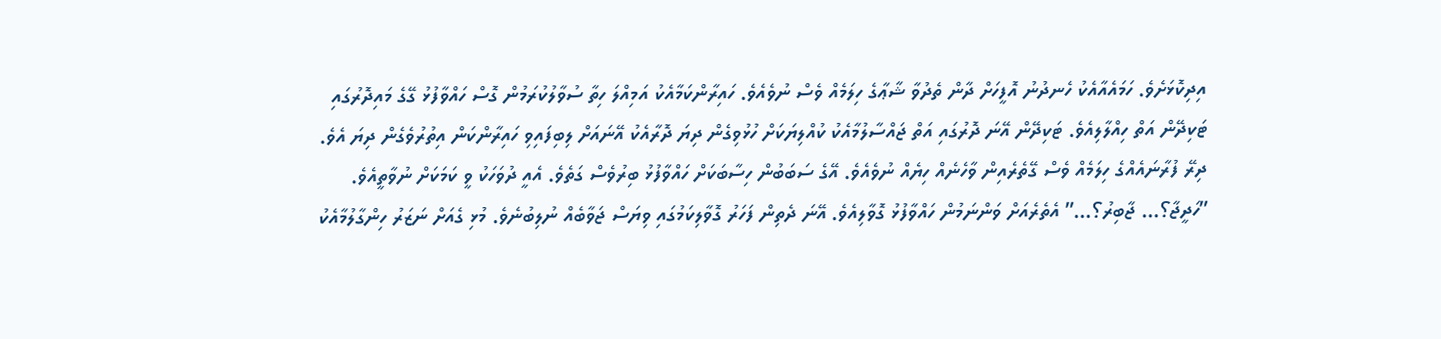އިދިކޮޅަށެވެ. ހަމައެއާއެކު ހެނދުނު އޮފީހަށް ދާން ތެދުވާ ޝާޢާގެ ހިލަމެއް ވެސް ނުވެއެވެ. ހައިރާންކަމާއެކު އަމިއްލަ ހިތާ ސުވާލުކުރަމުން ގޮސް ހައްވާފުޅު ގޭގެ މައިދޮރުގައި ޓަކިދޭން އަތް ހިއްލާލިއެވެ. ޓަކިދޭން އޭނަ ދޮރުގައި އަތް ޖައްސާލުމާއެކު ކުއްލިޔަކަށް ހުޅުވިގެން ދިޔަ ދޮރާއެކު އޭނައަށް ލިބިފައިވި ހައިރާންކަން އިތުރުވެގެން ދިޔަ އެވެ. ދިރޭ ފުރާނައެއްގެ ހިލަމެއް ވެސް ގޭތެރެއިން ވާހެނެއް ހިޔެއް ނުވެއެވެ. އޭގެ ސަބަބުން ހިސާބަކަށް ހައްވާފުޅު ބިރުވެސް ގަތެވެ. އެއީ ދުވަހަކު ވީ ކަމަކަށް ނުވާތީއެވެ.
”ހަދީޖާ؟… ޖާބިރު؟…” އެތެރެއަށް ވަންނަމުން ހައްވާފުޅު ގޮވާލިއެވެ. އޭނަ ދެތިން ފަހަރު ގޮވާލިކަމުގައި ވިޔަސް ޖަވާބެއް ނުލިބުނެވެ. މުޅި ގެއަށް ނަޒަރު ހިންގާލުމާއެކު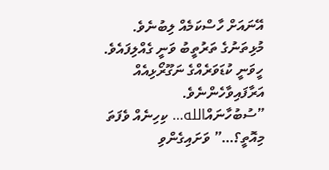އޭނައަށް ހާސްކަމެއް ލިބުނެވެ. މުޅިތަނުގެ ތަރުތީބު ވަނީ ގެއްލިފައެވެ. ހީވަނީ ކުޑަވަރެއްގެ ނަގޫރޯޅިއެއް އަރާފައިވާހެންނެވެ.
”ސުބުހާނައްالله… ކިހިނެއް ވެފަތަ މިއޮތީ؟…” ވަށައިގެންވި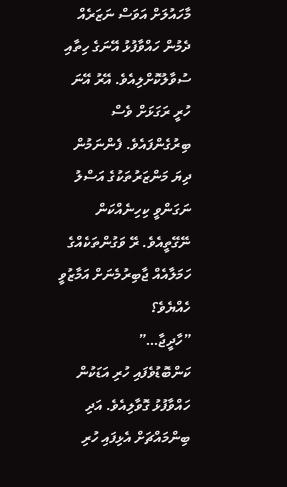މާހައުލަށް އަވަސް ނަޒަރެއް ދެމުން ހައްވާފުޅު އޭނަގެ ހިތާއި ސުވާލުކޮށްލިއެވެ. އޭރު އޭނަ ހުރީ ރަގަޅަށް ވެސް ބިރުގެންފައެވެ. ފެންނަމުން ދިޔަ މަންޒަރުތަކުގެ އަސްލު ނަގަންވީ ކިހިނެއްކަން ނޭގޭތީއެވެ. ރޭ ވަގުންތަކެއްގެ ހަމަލާއެއް ޖާބިރުމެނަށް އަމާޒުވީ ހެއްޔެވެ؟
”ހާދީޖާ…”
ކަންބޮޑުވެފައި ހުރި އަޑަކުން ހައްވާފުޅު ގޮވާލިއެވެ. އަދި ބިންމައްޗަށް އެޅިފައި ހުރި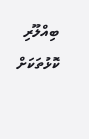ބިއްލޫރި ކޮޅުތަކަށް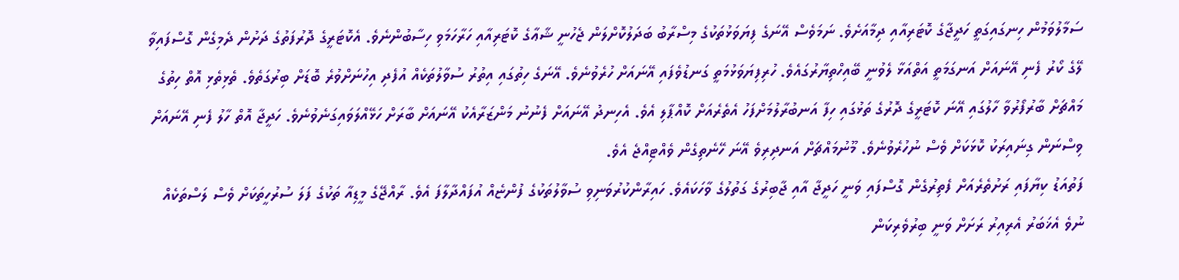ސަމާލުވަމުން ހިނގައިގަތީ ހަދީޖާގެ ކޮޓަރިއާއި ދިމާއަށެވެ. ނަމަވެސް އޭނަގެ ފިޔަވަޅުތަކުގެ މިސްރާބު ބަދަލުކޮށްލަން ޖެހުނީ ޝާޢާގެ ކޮޓަރިއާއި ހަރާހަމަވި ހިސާބުންނެވެ. އެކޮޓަރީގެ ދޮރުފަތުގެ ދަށުން ދެމިގެން ގޮސްފައިވާ ލޭގެ ކޯރު ފެނި އޭނައަށް އަނގަމަތީ އަތްއަޅާ ލެވުނީ ބޭއިހްތިޔާރުގައެވެ. ހުރިފިޔަވަޅުމަތީ ގަނޑުވެފައި އޭނައަށް ހުރެވުނެވެ. އޭނަގެ ހިތުގައި އިތުރު ސުވާލުތަކެއް އުފެދި އިހުނަށްވުރެ ބޮޑަށް ބިރުގަތެވެ. ތެޅިތެޅި އޮތް ހިތުގެ މައްޗަށް ބާރުފޯރުވާ ހާލުގައި އޭނަ ކޮޓަރީގެ ދޮރުގެ ތަޅުގައި ހިފާ އަނބުރާލުމަށްފަހު އެތެރެއަށް ކޮއްޕާލި އެވެ. އެހިނދު އޭނައަށް ފެނުނު މަންޒަރާއެކު އޭނައަށް ބާރަށް ހަޅޭއްލަވައިގަނެވުނެވެ. ހަދީޖާ އޮތް ހާލު ފެނި އޭނައަށް ވިސްނަން ގިނައިރަކު ކޮޅަކަށް ވެސް ނުހުރެވުނެވެ. މޫނުމައްޗަށް އަނދިރިވެ އޭނަ ހޭނެތިގެން ވެއްޓިއްޖެ އެވެ.
ފަތުއަޑު ކިޔާފައި ރަށުތެރެއަށް ފެތިރުގެން ގޮސްފައި ވަނީ ހަދީޖާ އާއި ޖާބިރުގެ ގަތުލުގެ ވާހަކައެވެ. ހައިރާންކުރުވަނިވި ސުވާލުތަކުގެ ފުންޏެއް އުފައްދާލާފަ އެވެ. ރާއްޖޭގެ މީޑިއާ ތަކުގެ ފަލަ ސުރުހީތަކަށް ވެސް ލަސްތަކެއް ނުވެ އެޚަބަރު އެރިއިރު ރަށަށް ވަނީ ބިރުވެރިކަން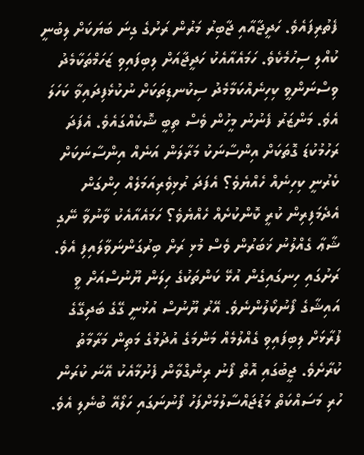ފެތުރިފައެވެ. ހަދީޖާއާއި ޖާބިރު މަރުން ރަށުގެ ގިނަ ބަޔަކަށް ލިބުނީ ކުއްލި ސިހުމެކެވެ. ހަމައެއާއެކު ހަދީޖާއަށް ލިބިފައިވި ޒަހަމްތަކާމެދު ވިސްނަންވީ ކިހިނެއްކަމާމެދު ސިކުނޑިތަކަށް ނުކުޅެފިދައިވާ ކަހަލަ އެވެ. މަންޒަރު ފެނުނު މީހުން ވެސް ތިބީ ޝޮކެއްގައެވެ. އެފަދަ ރަހުމުކުޑަ ގޮތަކަށް އިންސާނަކު މަރާލަން އަނެއް އިންސާނަކަށް ކެރުނީ ކިހިނެއް ހެއްޔެވެ؟ އެފަދަ ރުޅިވެރިއަމަލެއް ހިންގަން އެދެމަފިރިން ކުރީ ކޮންކުށެއް ހެއްޔެވެ؟ ހަމައެއާއެކު ވާނުވާ ނޭގި ޝާޢާ ގެއްލުނު ޚަބަރުން ވެސް މުޅި ރަށް ބިރުގަންނަވާލައިފި އެވެ.
ރަށުގައި ހިނގައިގެން އުޅޭ ކަންތަކުގެ ހިލަން ޔޫނުސްއަށް ވީ އައިޝާގެ ފޯނުކޯލުންނެވެ. އޭރު ޔޫނުސް އުޅުނީ ގޭގެ ބަދިގޭގެ ފުރާޅަށް ލިބިފައިވި ގެއްލުމެއް މަންމަގެ އުދުމުގެ މަތިން މަރާމާތު ކުރާށެވެ. ޖީބުގައި އޮތް ފޯނު ރިންގްވާން ފެށުމާއެކު އޭނަ ކުރަން ހުރި މަސައްކަތް މަޑުޖައްސާލުމަށްފަހު ފޯނުނަގައި ހަލޯއޭ ބުނެލި އެވެ.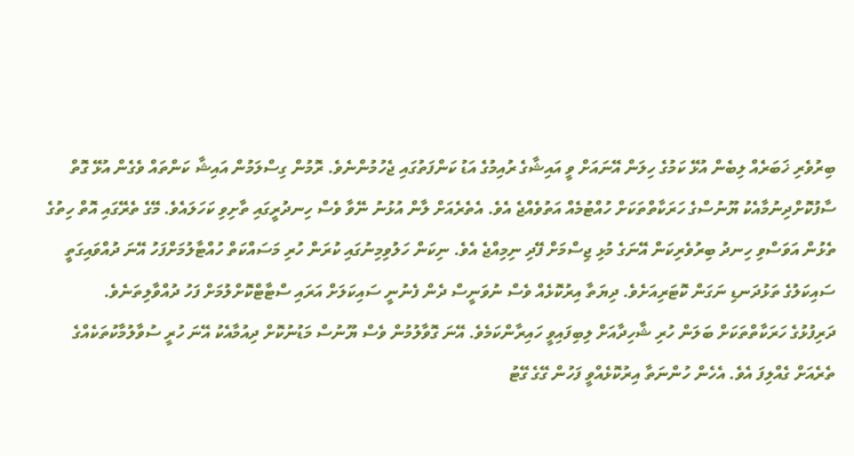ބިރުވެރި ޚަބަރެއް ލިބެން އުޅޭ ކަމުގެ ހިލަން އޭނައަށް ވީ އައިޝާގެ ރުއިމުގެ އަޑު ކަންފަތުގައި ޖެހުމުންނެވެ. ރޮމުން ގިސްލަމުން އައިޝާ ކަންތައް ވެގެން އުޅޭ ގޮތް ސާފުކޮށްދިނުމާއެކު ޔޫނުސްގެ ހަރަކާތްތަކަށް ހުއްޓުމެއް އަތުވެއްޖެ އެވެ. އެތެރެއަށް ލާން އުޅުނު ނޭވާ ވެސް ހިނދުރީގައި ތާށިވި ކަހަލައެވެ. މޭގެ ތެރޭގައި އޮތް ހިތުގެ ތެޅުން އަވަސްވި ހިނދު ބިރުވެރިކަން އޭނަގެ މުޅި ޖިސްމަށް ފޭދި ނިމިއްޖެ އެވެ. ނިކަން ހަލުވިމިނުގައި ކުރަން ހުރި މަސައްކަތް ހުއްޓާލުމަށްފަހު އޭނަ ދުއްވައިގަތީ ސައިކަލުގެ ތަޅުދަނޑި ނަގަން ކޮޓަރިއަށެވެ. ދިޔަތާ އިރުކޮޅެއް ވެސް ނުވަނީސް ދެން ފެނުނީ ސައިކަލަށް އަރައި ސްޓާޓްކޮށްލުމަށް ފަހު ދުއްވާލިތަނެވެ.
ދަރިފުޅުގެ ހަރަކާތްތަކަށް ބަލަން ހުރި ޝާހިދާއަށް ލިބިފައިވީ ހައިރާންކަމެވެ. އޭނަ ގޮވާލުމުން ވެސް ޔޫނުސް މަޑުނުކޮށް ދިއުމާއެކު އޭނަ ހުރީ ސުވާލުމާކުތަކެއްގެ ތެރެއަށް ގެއްލިފަ އެވެ. އެހެން ހުންނަތާ އިރުކޮޅެއްވީ ފަހުން ގޭގެ ގޭޓު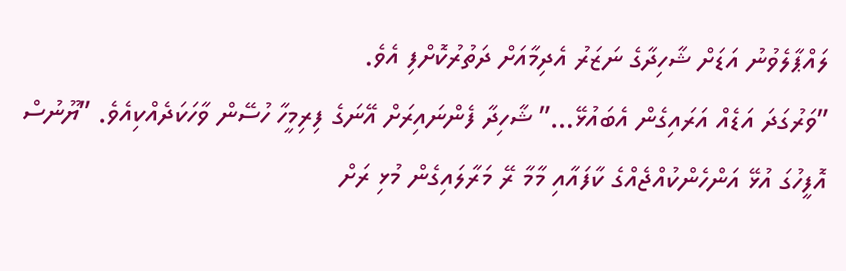ލައްޕާލެވުނު އަޑަށް ޝާހިދާގެ ނަޒަރު އެދިމާއަށް ދަތުރުކޮށްފި އެވެ.
”ވަރުގަދަ އަޑެއް އަރައިގެން އެބައުޅޭ…” ޝާހިދާ ފެންނައިރަށް އޭނަގެ ފިރިމީހާ ހުސޭން ވާހަކަދެއްކިއެވެ. ”ޔޫނުސް އޮފީހުގަ އުޅޭ އަންހެންކުއްޖެއްގެ ކާފައާއި މާމާ ރޭ މަރާލައިގެން މުޅި ރަށް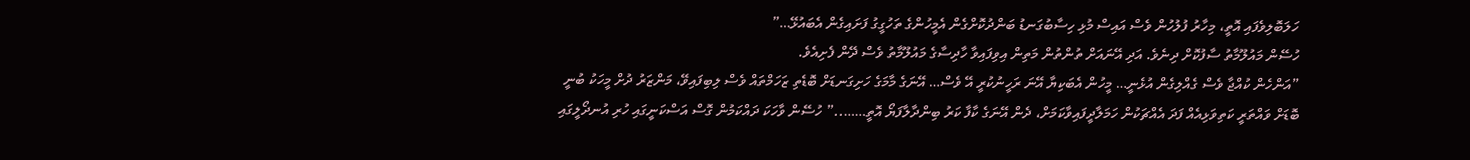ހަލަބޮލިވެފައި އޮތީ، މިހާރު ފުލުހުން ވެސް އައިސް މުޅި ހިސާބުގަނޑު ބަންދުކޮށްގެން އެމީހުންގެ ތަހުގީގު ފަށައިގެން އެބައުޅޭ…”
ހުސޭން މައުލޫމާތު ސާފުކޮށް ދިނެވެ. އަދި އޭނައަށް ތުންތުން މަތިން އިވިފައިވާ ހާދިސާގެ މައުލޫމާތު ވެސް ދޭން ފެށިއެވެ.
”އަންހެން ކުއްޖާ ވެސް ގެއްލިގެން އުޅެނީ… މީހުން އެބަކިޔާ އޭނަ ރަހީނުކުރީ އޭ ވެސް… އޭނަގެ މާމަގެ ހަށިގަނޑަށް ބޮޑެތި ޒަހަމްތައް ވެސް ލިބިފައިވޭ، މަންޒަރު ދުށް މީހަކު ބުނީ ބޮޑަށް ވައްތަރީ ކަތިވަޅިއެއް ފަދަ އެއްޗަކުން ހަމަލާދީފައިވާކަމަށް، ދެން އޭނަގެ ކާފާ ކަރު ބިންދާލާފަޔޯ އޮތީ……..” ހުސޭން ވާހަކަ ދައްކަމުން ގޮސް އަސްކަނީގައި ހުރި އުނދޯލީގައި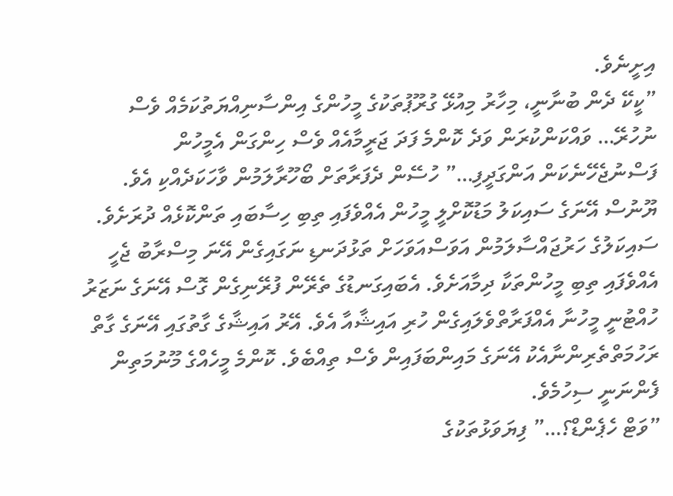އިށީނެވެ.
”ކީކޭ ދެން ބުނާނީ، މިހާރު މިއުޅޭ ގުރޫޕުތަކުގެ މީހުންގެ އިންސާނިއްޔަތުކަމެއް ވެސް ނުހުރޭ… ވައްކަންކުރަން ވަދެ ކޮންމެ ފަދަ ޖަރީމާއެއް ވެސް ހިންގަން އެމީހުން ފަސްނުޖެހޭނެކަން އަންގަދީފި…” ހުސޭން ދެފަރާތަށް ބޯހޫރާލަމުން ވާހަކަދެއްކި އެވެ.
ޔޫނުސް އޭނަގެ ސައިކަލު މަޑުކޮށްލީ މީހުން އެއްވެފައި ތިބި ހިސާބައި ތަންކޮޅެއް ދުރަށެވެ. ސައިކަލުގެ ހަރުޖައްސާލަމުން އަވަސްއަވަހަށް ތަޅުދަނޑި ނަގައިގެން އޭނަ މިސްރާބު ޖެހީ އެއްވެފައި ތިބި މީހުންތަކާ ދިމާއަށެވެ. އެބައިގަނޑުގެ ތެރޭން ފުރޭނިގެން ގޮސް އޭނަގެ ނަޒަރު ހުއްޓުނީ މީހުނާ އެއްފަރާތްވެލައިގެން ހުރި އައިޝާއާ އެވެ. އޭރު އައިޝާގެ ގާތުގައި އޭނަގެ ގާތް ރަހުމަތްތެރިންނާއެކު އޭނަގެ މައިންބަފައިން ވެސް ތިއްބެވެ. ކޮންމެ މީހެއްގެ މޫނުމަތިން ފެންނަނީ ސިހުމެވެ.
”ވަޓް ހެޕެންޑް؟…” ފިޔަވަޅުތަކުގެ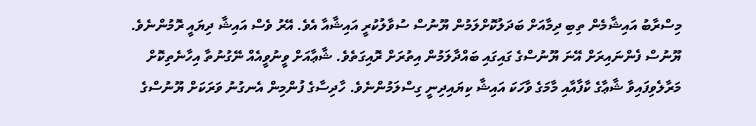މިސްރާބު އައިޝާމެން ތިބި ދިމާއަށް ބަދަލުކޮށްލަމުން ޔޫނުސް ސުވާލުކުރީ އައިޝާއާ އެވެ. އޭރު ވެސް އައިޝާ ދިޔައީ ރޮމުންނެވެ. ޔޫނުސް ފެންނައިރަށް އޭނަ ޔޫނުސްގެ ގައިގައި ބައްދާލަމުން އިތުރަށް ރޮއިގަތެވެ. ޝާޢާއަށް ވީނުވީއެއް ނޭގުނުތާ އިހާނެތިކޮށް މަރާލެވިފައިވާ ޝާޢާގެ ކާފާއާއި މާމަގެ ވާހަކަ އައިޝާ ކިޔައިދިނީ ގިސްލަމުންނެވެ. ހާދިސާގެ ފުންމިން އެނގުނު ވަރަކަށް ޔޫނުސްގެ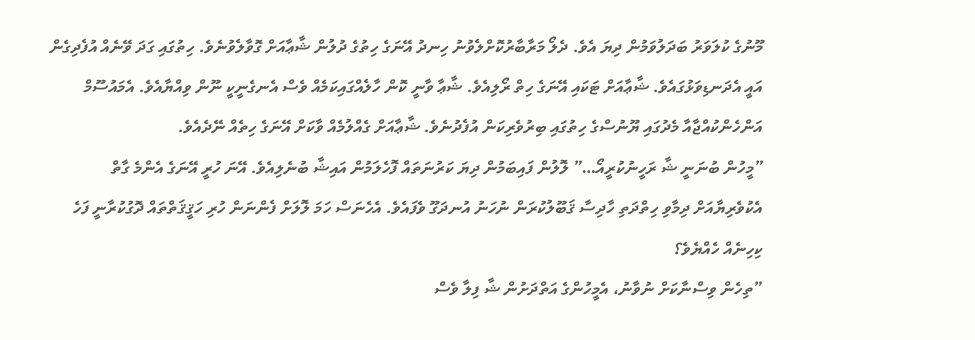މޫނުގެ ކުލަވަރު ބަދަލުވަމުން ދިޔަ އެވެ. ދެލޯ މަރާބާރުކޮށްލެވުނު ހިނދު އޭނަގެ ހިތުގެ ދުލުން ޝާޢާއަށް ގޮވާލެވުނެވެ. ހިތުގައި ގަދަ ވޭނެއް އުފެދިގެން އައީ އެދަނޑިވަޅުގައެވެ. ޝާޢާއަށް ޓަކައި އޭނަގެ ހިތް ރޯލިއެވެ. ޝާޢާ ވާނީ ކޮން ހާލެއްގައިކަމެއް ވެސް އެނގެނީކީ ނޫން ވިއްޔާއެވެ. އެމައުސޫމް އަންހެންކުއްޖާއާ މެދުގައި ޔޫނުސްގެ ހިތުގައި ބިރުވެރިކަން އުފެދުނެވެ. ޝާޢާއަށް ގެއްލުމެއް ވާކަށް އޭނަގެ ހިތެއް ނޭދެއެވެ.
”މީހުން ބުނަނީ ޝާ ރަހީނުކުރީއޯ…” ލޮލުން ފައިބަމުން ދިޔަ ކަރުނަތައް ފޮހެލަމުން އައިޝާ ބުނެލިއެވެ. އޭނަ ހުރީ އޭނަގެ އެންމެ ގާތް އެކުވެރިޔާއަށް ދިމާވި ހިތްދަތި ހާދިސާ ޤަބޫލުކުރަން ނުހަނު އުނދަގޫ ވެފައެވެ. އެހެނަސް ހަމަ ލޮލަށް ފެންނަން ހުރި ހަޤީޤަތްތައް ދޮގުކުރާނީ ފަހެ ކިހިނެއް ހެއްޔެވެ؟
”ތިހެން ވިސްނާކަށް ނުވާނު، އެމީހުންގެ އަތްދަށުން ޝާ ފިލާ ވެސް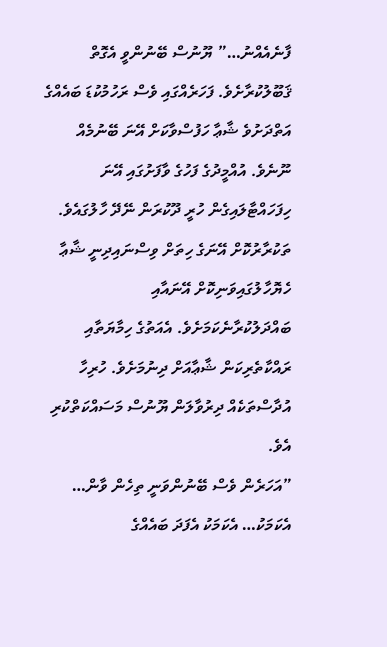ފާނެއެއްނު…” ޔޫނުސް ބޭނުންވީ އެގޮތް ޤަބޫލުކުރާށެވެ. ފަހަރެއްގައި ވެސް ރަހުމުކުޑަ ބައެއްގެ އަތްދަށުވެ ޝާޢާ ހަފުސްވާކަށް އޭނަ ބޭނުމެއް ނޫނެވެ. އުއްމީދުގެ ފަހުގެ ވާފަށުގައި އޭނަ ހިފަހައްޓާލައިގެން ހުރީ ދޫކުރަން ނޭދޭ ހާލުގައެވެ. ތަކުރާރުކޮށް އޭނަގެ ހިތަށް ވިސްނައިދިނީ ޝާޢާ ހެޔޮހާލުގައިވަނިކޮށް އޭނައާއި ބައްދަލުކުރާނެކަމަށެވެ. އެއަތުގެ ހިމާޔަތާއި ރައްކާތެރިކަން ޝާޢާއަށް ދިނުމަށެވެ. ހުރިހާ އުދާސްތަކެއް ދިރުވާލަން ޔޫނުސް މަސައްކަތްކުރި އެވެ.
”އަހަރެން ވެސް ބޭނުންވަނީ ތިހެން ވާން… އެކަމަކު… އެކަމަކު އެފަދަ ބައެއްގެ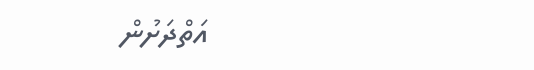އަތްދަށުން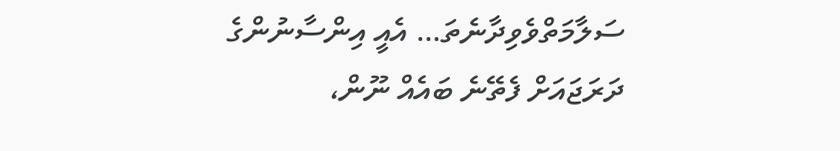ސަލާމަތްވެވިދާނެތަ… އެއީ އިންސާނުންގެ ދަރަޖައަށް ފެތޭނެ ބައެއް ނޫން،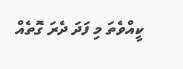ކީއްވެތަ މި ފަދަ ދެރަ ގޮތެއް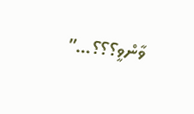ވާންވީ؟؟؟…”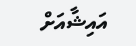އައިޝާއަށް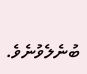ބުނެލެވުނެވެ.